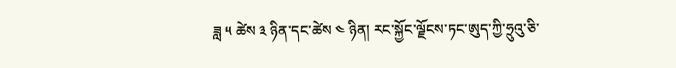ཟླ ༥ ཚེས ༣ ཉིན་དང་ཚེས ༤ ཉིན། རང་སྐྱོང་ལྗོངས་ཏང་ཨུད་ཀྱི་ཧྲུའུ་ཅི་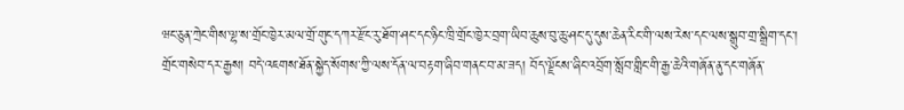ཝང་ཅུན་ཀྲེང་གིས་ལྷ་ས་གྲོང་ཁྱེར་མལ་གྲོ་གུང་དཀར་རྫོང་རུ་ཐོག་ཤང་དང་ཉིང་ཁྲི་གྲོང་ཁྱེར་བྲག་ཡིབ་ཆུས་བུ་ཆུ་ཤང་དུ་དུས་ཆེན་རིང་གི་ལས་རེས་དང་ལས་སྒྲུབ་གྲ་སྒྲིག་དང་། གྲོང་གསེབ་དར་རྒྱས། བདེ་འཇགས་ཐོན་སྐྱེད་སོགས་ཀྱི་ལས་དོན་ལ་བརྟག་ཞིབ་གནང་བ་མ་ཟད། བོད་ལྗོངས་ཞིང་འབྲོག་སློབ་གླིང་གི་རྒྱ་ཆེའི་གཞོན་ནུ་དང་གཞོན་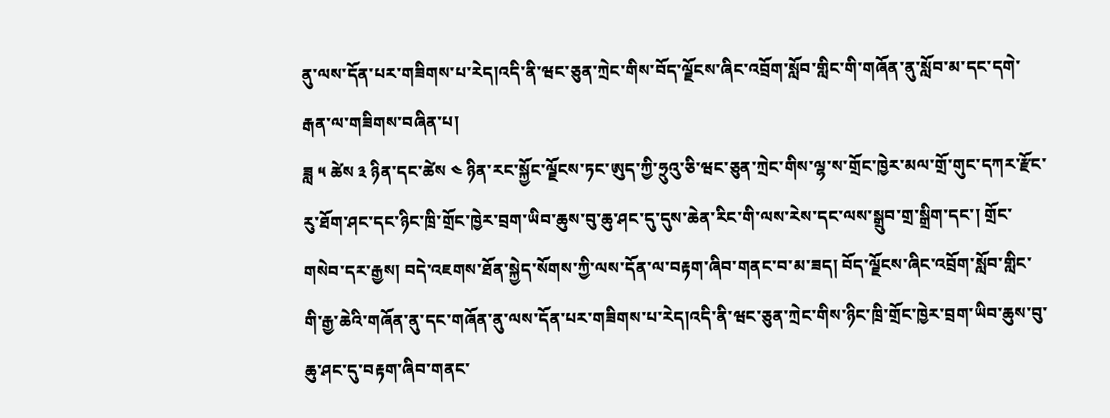ནུ་ལས་དོན་པར་གཟིགས་པ་རེད།འདི་ནི་ཝང་ཅུན་ཀྲེང་གིས་བོད་ལྗོངས་ཞིང་འབྲོག་སློབ་གླིང་གི་གཞོན་ནུ་སློབ་མ་དང་དགེ་རྒན་ལ་གཟིགས་བཞིན་པ།
ཟླ ༥ ཚེས ༣ ཉིན་དང་ཚེས ༤ ཉིན་རང་སྐྱོང་ལྗོངས་ཏང་ཨུད་ཀྱི་ཧྲུའུ་ཅི་ཝང་ཅུན་ཀྲེང་གིས་ལྷ་ས་གྲོང་ཁྱེར་མལ་གྲོ་གུང་དཀར་རྫོང་རུ་ཐོག་ཤང་དང་ཉིང་ཁྲི་གྲོང་ཁྱེར་བྲག་ཡིབ་ཆུས་བུ་ཆུ་ཤང་དུ་དུས་ཆེན་རིང་གི་ལས་རེས་དང་ལས་སྒྲུབ་གྲ་སྒྲིག་དང་། གྲོང་གསེབ་དར་རྒྱས། བདེ་འཇགས་ཐོན་སྐྱེད་སོགས་ཀྱི་ལས་དོན་ལ་བརྟག་ཞིབ་གནང་བ་མ་ཟད། བོད་ལྗོངས་ཞིང་འབྲོག་སློབ་གླིང་གི་རྒྱ་ཆེའི་གཞོན་ནུ་དང་གཞོན་ནུ་ལས་དོན་པར་གཟིགས་པ་རེད།འདི་ནི་ཝང་ཅུན་ཀྲེང་གིས་ཉིང་ཁྲི་གྲོང་ཁྱེར་བྲག་ཡིབ་ཆུས་བུ་ཆུ་ཤང་དུ་བརྟག་ཞིབ་གནང་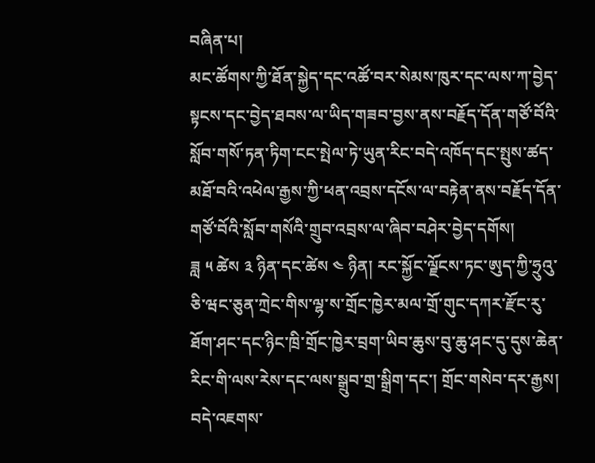བཞིན་པ།
མང་ཚོགས་ཀྱི་ཐོན་སྐྱེད་དང་འཚོ་བར་སེམས་ཁུར་དང་ལས་ཀ་བྱེད་སྟངས་དང་བྱེད་ཐབས་ལ་ཡིད་གཟབ་བྱས་ནས་བརྗོད་དོན་གཙོ་བོའི་སློབ་གསོ་ཏན་ཏིག་ངང་སྤེལ་ཏེ་ཡུན་རིང་བདེ་འཁོད་དང་སྤུས་ཚད་མཐོ་བའི་འཕེལ་རྒྱས་ཀྱི་ཕན་འབྲས་དངོས་ལ་བརྟེན་ནས་བརྗོད་དོན་གཙོ་བོའི་སློབ་གསོའི་གྲུབ་འབྲས་ལ་ཞིབ་བཤེར་བྱེད་དགོས།
ཟླ ༥ ཚེས ༣ ཉིན་དང་ཚེས ༤ ཉིན། རང་སྐྱོང་ལྗོངས་ཏང་ཨུད་ཀྱི་ཧྲུའུ་ཅི་ཝང་ཅུན་ཀྲེང་གིས་ལྷ་ས་གྲོང་ཁྱེར་མལ་གྲོ་གུང་དཀར་རྫོང་རུ་ཐོག་ཤང་དང་ཉིང་ཁྲི་གྲོང་ཁྱེར་བྲག་ཡིབ་ཆུས་བུ་ཆུ་ཤང་དུ་དུས་ཆེན་རིང་གི་ལས་རེས་དང་ལས་སྒྲུབ་གྲ་སྒྲིག་དང་། གྲོང་གསེབ་དར་རྒྱས། བདེ་འཇགས་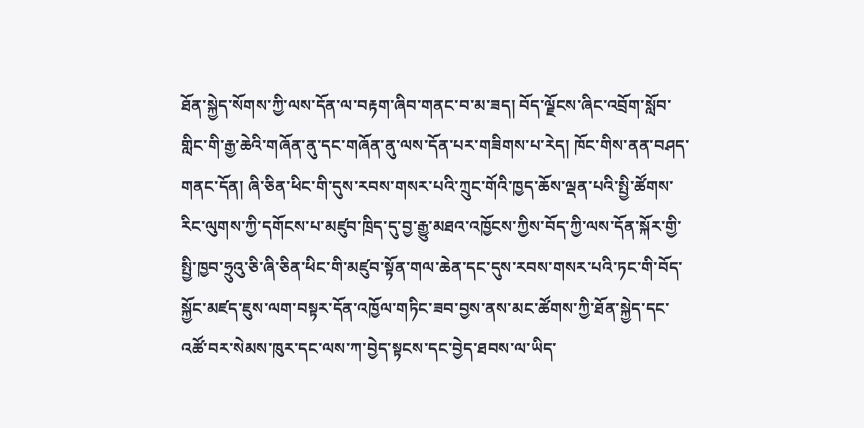ཐོན་སྐྱེད་སོགས་ཀྱི་ལས་དོན་ལ་བརྟག་ཞིབ་གནང་བ་མ་ཟད། བོད་ལྗོངས་ཞིང་འབྲོག་སློབ་གླིང་གི་རྒྱ་ཆེའི་གཞོན་ནུ་དང་གཞོན་ནུ་ལས་དོན་པར་གཟིགས་པ་རེད། ཁོང་གིས་ནན་བཤད་གནང་དོན། ཞི་ཅིན་ཕིང་གི་དུས་རབས་གསར་པའི་ཀྲུང་གོའི་ཁྱད་ཆོས་ལྡན་པའི་སྤྱི་ཚོགས་རིང་ལུགས་ཀྱི་དགོངས་པ་མཛུབ་ཁྲིད་དུ་བྱ་རྒྱུ་མཐའ་འཁྱོངས་ཀྱིས་བོད་ཀྱི་ལས་དོན་སྐོར་གྱི་སྤྱི་ཁྱབ་ཧྲུའུ་ཅི་ཞི་ཅིན་ཕིང་གི་མཛུབ་སྟོན་གལ་ཆེན་དང་དུས་རབས་གསར་པའི་ཏང་གི་བོད་སྐྱོང་མཛད་ཇུས་ལག་བསྟར་དོན་འཁྱོལ་གཏིང་ཟབ་བྱས་ནས་མང་ཚོགས་ཀྱི་ཐོན་སྐྱེད་དང་འཚོ་བར་སེམས་ཁུར་དང་ལས་ཀ་བྱེད་སྟངས་དང་བྱེད་ཐབས་ལ་ཡིད་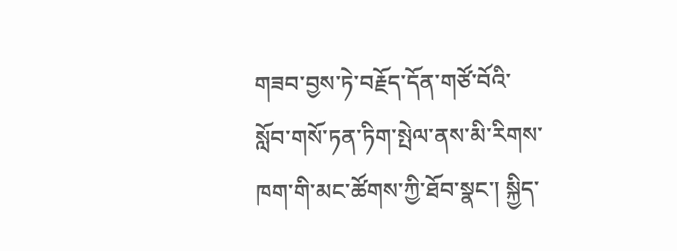གཟབ་བྱས་ཏེ་བརྗོད་དོན་གཙོ་བོའི་སློབ་གསོ་ཏན་ཏིག་སྤེལ་ནས་མི་རིགས་ཁག་གི་མང་ཚོགས་ཀྱི་ཐོབ་སྣང་། སྐྱིད་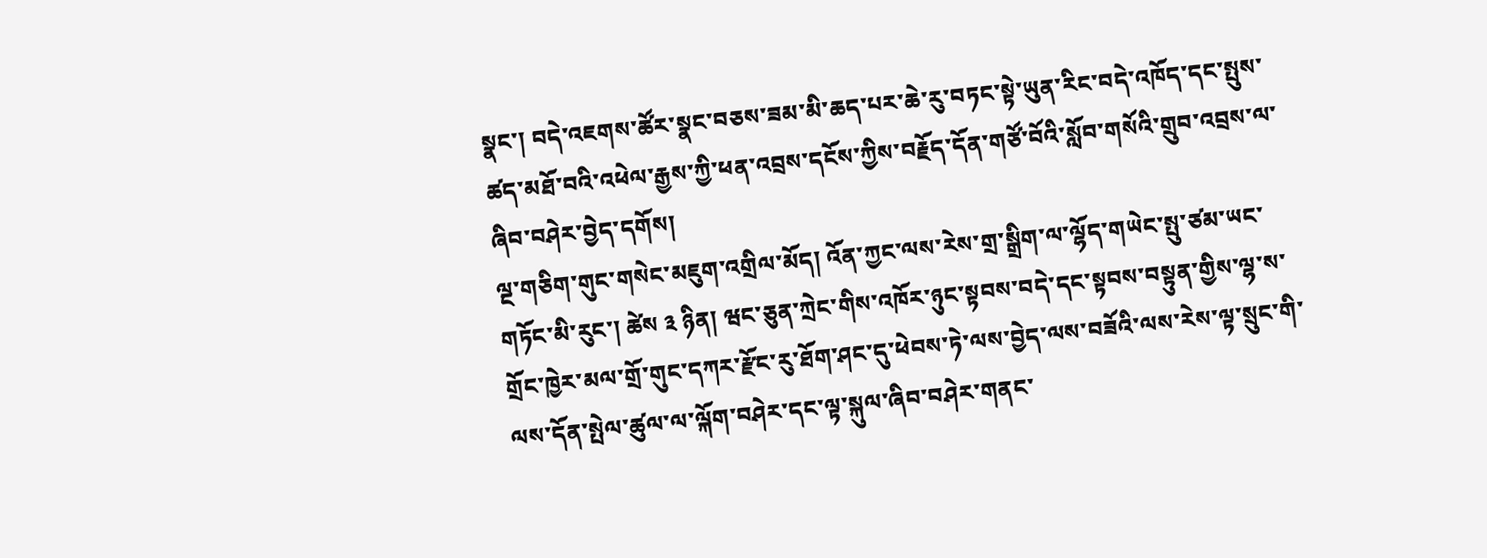སྣང་། བདེ་འཇགས་ཚོར་སྣང་བཅས་ཟམ་མི་ཆད་པར་ཆེ་རུ་བཏང་སྟེ་ཡུན་རིང་བདེ་འཁོད་དང་སྤུས་ཚད་མཐོ་བའི་འཕེལ་རྒྱས་ཀྱི་ཕན་འབྲས་དངོས་ཀྱིས་བརྗོད་དོན་གཙོ་བོའི་སློབ་གསོའི་གྲུབ་འབྲས་ལ་ཞིབ་བཤེར་བྱེད་དགོས།
ལྔ་གཅིག་གུང་གསེང་མཇུག་འགྲིལ་མོད། འོན་ཀྱང་ལས་རེས་གྲ་སྒྲིག་ལ་ལྷོད་གཡེང་སྤུ་ཙམ་ཡང་གཏོང་མི་རུང་། ཚེས ༣ ཉིན། ཝང་ཅུན་ཀྲེང་གིས་འཁོར་ཉུང་སྟབས་བདེ་དང་སྟབས་བསྟུན་གྱིས་ལྷ་ས་གྲོང་ཁྱེར་མལ་གྲོ་གུང་དཀར་རྫོང་རུ་ཐོག་ཤང་དུ་ཕེབས་ཏེ་ལས་བྱེད་ལས་བཟོའི་ལས་རེས་ལྟ་སྲུང་གི་ལས་དོན་སྤེལ་ཚུལ་ལ་ལྐོག་བཤེར་དང་ལྟ་སྐུལ་ཞིབ་བཤེར་གནང་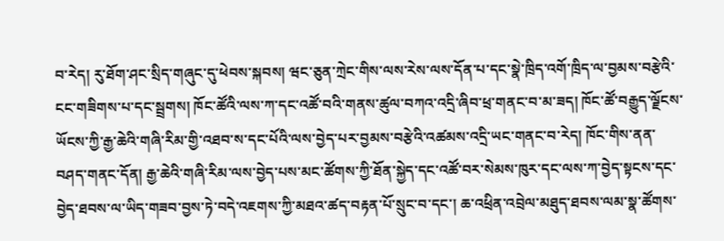བ་རེད། རུ་ཐོག་ཤང་སྲིད་གཞུང་དུ་ཕེབས་སྐབས། ཝང་ཅུན་ཀྲེང་གིས་ལས་རེས་ལས་དོན་པ་དང་སྣེ་ཁྲིད་འགོ་ཁྲིད་ལ་བྱམས་བརྩེའི་ངང་གཟིགས་པ་དང་སྦྲགས། ཁོང་ཚོའི་ལས་ཀ་དང་འཚོ་བའི་གནས་ཚུལ་བཀའ་འདྲི་ཞིབ་ཕྲ་གནང་བ་མ་ཟད། ཁོང་ཚོ་བརྒྱུད་ལྗོངས་ཡོངས་ཀྱི་རྒྱ་ཆེའི་གཞི་རིམ་གྱི་འཐབ་ས་དང་པོའི་ལས་བྱེད་པར་བྱམས་བརྩེའི་འཚམས་འདྲི་ཡང་གནང་བ་རེད། ཁོང་གིས་ནན་བཤད་གནང་དོན། རྒྱ་ཆེའི་གཞི་རིམ་ལས་བྱེད་པས་མང་ཚོགས་ཀྱི་ཐོན་སྐྱེད་དང་འཚོ་བར་སེམས་ཁུར་དང་ལས་ཀ་བྱེད་སྟངས་དང་བྱེད་ཐབས་ལ་ཡིད་གཟབ་བྱས་ཏེ་བདེ་འཇགས་ཀྱི་མཐའ་ཚད་བརྟན་པོ་སྲུང་བ་དང་། ཆ་འཕྲིན་འབྲེལ་མཐུད་ཐབས་ལམ་སྣ་ཚོགས་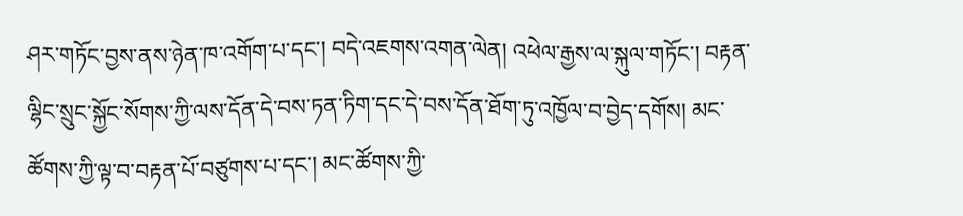ཤར་གཏོང་བྱས་ནས་ཉེན་ཁ་འགོག་པ་དང་། བདེ་འཇགས་འགན་ལེན། འཕེལ་རྒྱས་ལ་སྐུལ་གཏོང་། བརྟན་ལྷིང་སྲུང་སྐྱོང་སོགས་ཀྱི་ལས་དོན་དེ་བས་ཏན་ཏིག་དང་དེ་བས་དོན་ཐོག་ཏུ་འཁྱོལ་བ་བྱེད་དགོས། མང་ཚོགས་ཀྱི་ལྟ་བ་བརྟན་པོ་བཙུགས་པ་དང་། མང་ཚོགས་ཀྱི་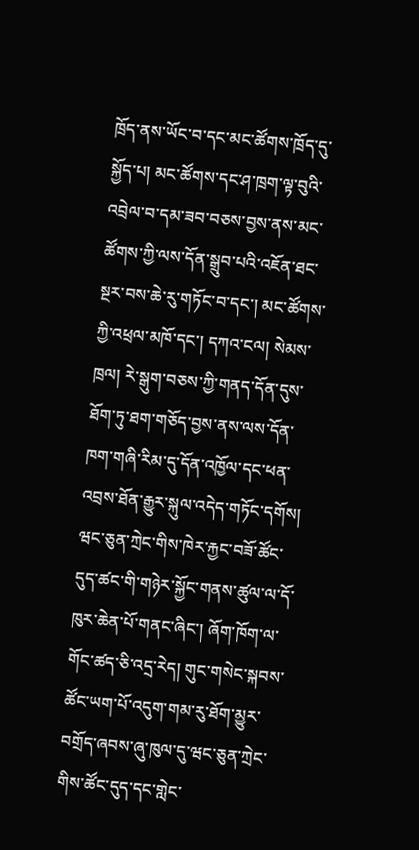ཁྲོད་ནས་ཡོང་བ་དང་མང་ཚོགས་ཁྲོད་དུ་སྐྱོད་པ། མང་ཚོགས་དང་ཤ་ཁྲག་ལྟ་བུའི་འབྲེལ་བ་དམ་ཟབ་བཅས་བྱས་ནས་མང་ཚོགས་ཀྱི་ལས་དོན་སྒྲུབ་པའི་འཇོན་ཐང་སྔར་བས་ཆེ་རུ་གཏོང་བ་དང་། མང་ཚོགས་ཀྱི་འཕྲལ་མཁོ་དང་། དཀའ་ངལ། སེམས་ཁྲལ། རེ་སྒུག་བཅས་ཀྱི་གནད་དོན་དུས་ཐོག་ཏུ་ཐག་གཅོད་བྱས་ནས་ལས་དོན་ཁག་གཞི་རིམ་དུ་དོན་འཁྱོལ་དང་ཕན་འབྲས་ཐོན་རྒྱུར་སྐུལ་འདེད་གཏོང་དགོས།
ཝང་ཅུན་ཀྲེང་གིས་ཁེར་རྐྱང་བཟོ་ཚོང་དུད་ཚང་གི་གཉེར་སྐྱོང་གནས་ཚུལ་ལ་དོ་ཁུར་ཆེན་པོ་གནང་ཞིང་། ཞོག་ཁོག་ལ་གོང་ཚད་ཅི་འདྲ་རེད། གུང་གསེང་སྐབས་ཚོང་ཡག་པོ་འདུག་གམ་རུ་ཐོག་མྱུར་བགྲོད་ཞབས་ཞུ་ཁུལ་དུ་ཝང་ཅུན་ཀྲེང་གིས་ཚོང་དུད་དང་གླེང་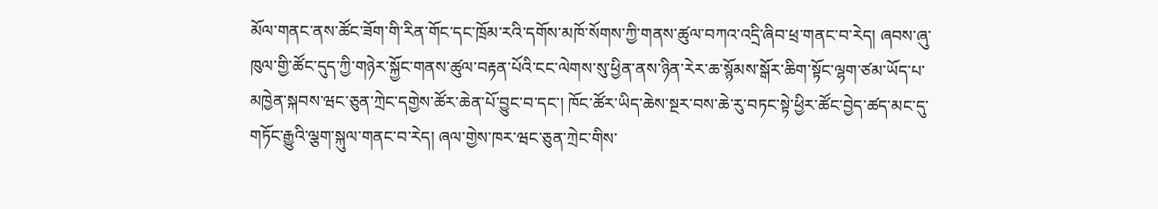མོལ་གནང་ནས་ཚོང་ཟོག་གི་རིན་གོང་དང་ཁྲོམ་རའི་དགོས་མཁོ་སོགས་ཀྱི་གནས་ཚུལ་བཀའ་འདྲི་ཞིབ་ཕྲ་གནང་བ་རེད། ཞབས་ཞུ་ཁུལ་གྱི་ཚོང་དུད་ཀྱི་གཉེར་སྐྱོང་གནས་ཚུལ་བརྟན་པོའི་ངང་ལེགས་སུ་ཕྱིན་ནས་ཉིན་རེར་ཆ་སྙོམས་སྒོར་ཆིག་སྟོང་ལྷག་ཙམ་ཡོད་པ་མཁྱེན་སྐབས་ཝང་ཅུན་ཀྲེང་དགྱེས་ཚོར་ཆེན་པོ་བྱུང་བ་དང་། ཁོང་ཚོར་ཡིད་ཆེས་སྔར་བས་ཆེ་རུ་བཏང་སྟེ་ཕྱིར་ཚོང་བྱེད་ཚད་མང་དུ་གཏོང་རྒྱུའི་ལྕག་སྐུལ་གནང་བ་རེད། ཞལ་གྱེས་ཁར་ཝང་ཅུན་ཀྲེང་གིས་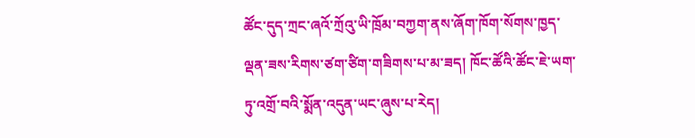ཚོང་དུད་ཀྲང་ཞའོ་ཀྲོའུ་ཡི་ཁྲོམ་བཀྱག་ནས་ཞོག་ཁོག་སོགས་ཁྱད་ལྡན་ཟས་རིགས་ཙག་ཙིག་གཟིགས་པ་མ་ཟད། ཁོང་ཚོའི་ཚོང་ཇེ་ཡག་ཏུ་འགྲོ་བའི་སྨོན་འདུན་ཡང་ཞུས་པ་རེད།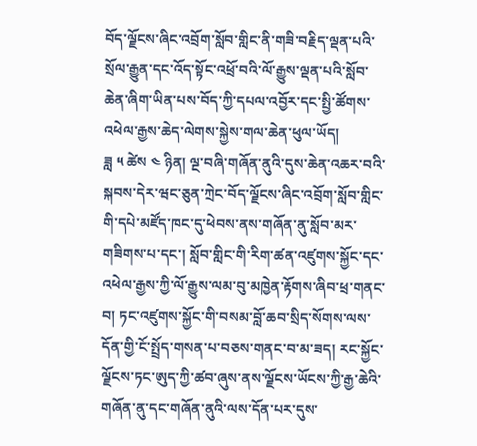བོད་ལྗོངས་ཞིང་འབྲོག་སློབ་གླིང་ནི་གཟི་བརྗིད་ལྡན་པའི་སྲོལ་རྒྱུན་དང་འོད་སྟོང་འཕྲོ་བའི་ལོ་རྒྱུས་ལྡན་པའི་སློབ་ཆེན་ཞིག་ཡིན་པས་བོད་ཀྱི་དཔལ་འབྱོར་དང་སྤྱི་ཚོགས་འཕེལ་རྒྱས་ཆེད་ལེགས་སྐྱེས་གལ་ཆེན་ཕུལ་ཡོད།
ཟླ ༥ ཚེས ༤ ཉིན། ལྔ་བཞི་གཞོན་ནུའི་དུས་ཆེན་འཆར་བའི་སྐབས་དེར་ཝང་ཅུན་ཀྲེང་བོད་ལྗོངས་ཞིང་འབྲོག་སློབ་གླིང་གི་དཔེ་མཛོད་ཁང་དུ་ཕེབས་ནས་གཞོན་ནུ་སློབ་མར་གཟིགས་པ་དང་། སློབ་གླིང་གི་རིག་ཚན་འཛུགས་སྐྱོང་དང་འཕེལ་རྒྱས་ཀྱི་ལོ་རྒྱུས་ལམ་བུ་མཁྱེན་རྟོགས་ཞིབ་ཕྲ་གནང་བ། ཏང་འཛུགས་སྐྱོང་གི་བསམ་བློ་ཆབ་སྲིད་སོགས་ལས་དོན་གྱི་ངོ་སྤྲོད་གསན་པ་བཅས་གནང་བ་མ་ཟད། རང་སྐྱོང་ལྗོངས་ཏང་ཨུད་ཀྱི་ཚབ་ཞུས་ནས་ལྗོངས་ཡོངས་ཀྱི་རྒྱ་ཆེའི་གཞོན་ནུ་དང་གཞོན་ནུའི་ལས་དོན་པར་དུས་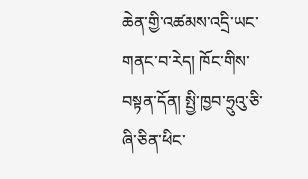ཆེན་གྱི་འཚམས་འདྲི་ཡང་གནང་བ་རེད། ཁོང་གིས་བསྟན་དོན། སྤྱི་ཁྱབ་ཧྲུའུ་ཅི་ཞི་ཅིན་ཕིང་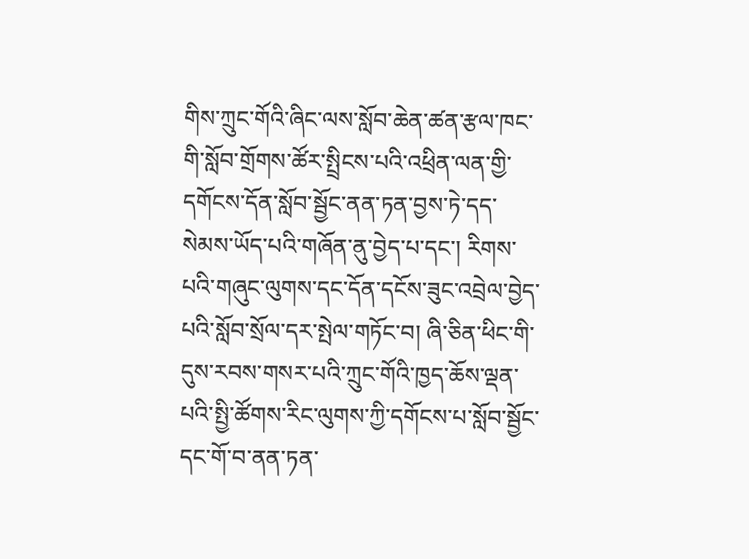གིས་ཀྲུང་གོའི་ཞིང་ལས་སློབ་ཆེན་ཚན་རྩལ་ཁང་གི་སློབ་གྲོགས་ཚོར་སྤྲིངས་པའི་འཕྲིན་ལན་གྱི་དགོངས་དོན་སློབ་སྦྱོང་ནན་ཏན་བྱས་ཏེ་དད་སེམས་ཡོད་པའི་གཞོན་ནུ་བྱེད་པ་དང་། རིགས་པའི་གཞུང་ལུགས་དང་དོན་དངོས་ཟུང་འབྲེལ་བྱེད་པའི་སློབ་སྲོལ་དར་སྤེལ་གཏོང་བ། ཞི་ཅིན་ཕིང་གི་དུས་རབས་གསར་པའི་ཀྲུང་གོའི་ཁྱད་ཆོས་ལྡན་པའི་སྤྱི་ཚོགས་རིང་ལུགས་ཀྱི་དགོངས་པ་སློབ་སྦྱོང་དང་གོ་བ་ནན་ཏན་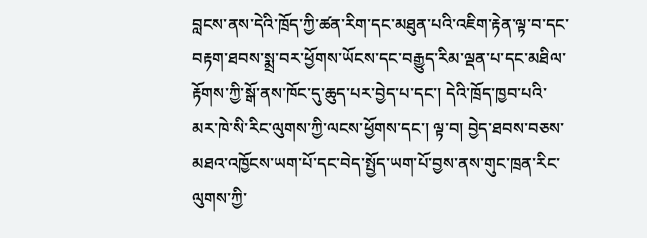བླངས་ནས་དེའི་ཁྲོད་ཀྱི་ཚན་རིག་དང་མཐུན་པའི་འཇིག་རྟེན་ལྟ་བ་དང་བརྟག་ཐབས་སྨྲ་བར་ཕྱོགས་ཡོངས་དང་བརྒྱུད་རིམ་ལྡན་པ་དང་མཐིལ་རྟོགས་ཀྱི་སྒོ་ནས་ཁོང་དུ་ཆུད་པར་བྱེད་པ་དང་། དེའི་ཁྲོད་ཁྱབ་པའི་མར་ཁེ་སི་རིང་ལུགས་ཀྱི་ལངས་ཕྱོགས་དང་། ལྟ་བ། བྱེད་ཐབས་བཅས་མཐའ་འཁྱོངས་ཡག་པོ་དང་བེད་སྤྱོད་ཡག་པོ་བྱས་ནས་གུང་ཁྲན་རིང་ལུགས་ཀྱི་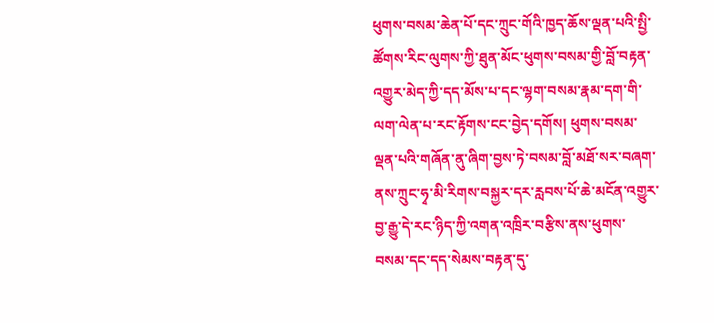ཕུགས་བསམ་ཆེན་པོ་དང་ཀྲུང་གོའི་ཁྱད་ཆོས་ལྡན་པའི་སྤྱི་ཚོགས་རིང་ལུགས་ཀྱི་ཐུན་མོང་ཕུགས་བསམ་གྱི་བློ་བརྟན་འགྱུར་མེད་ཀྱི་དད་མོས་པ་དང་ལྷག་བསམ་རྣམ་དག་གི་ལག་ལེན་པ་རང་རྟོགས་ངང་བྱེད་དགོས། ཕུགས་བསམ་ལྡན་པའི་གཞོན་ནུ་ཞིག་བྱས་ཏེ་བསམ་བློ་མཐོ་སར་བཞག་ནས་ཀྲུང་ཧྭ་མི་རིགས་བསྐྱར་དར་རླབས་པོ་ཆེ་མངོན་འགྱུར་བྱ་རྒྱུ་དེ་རང་ཉིད་ཀྱི་འགན་འཁྲིར་བརྩིས་ནས་ཕུགས་བསམ་དང་དད་སེམས་བརྟན་དུ་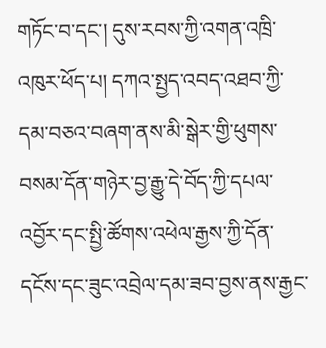གཏོང་བ་དང་། དུས་རབས་ཀྱི་འགན་འཁྲི་འཁུར་ཕོད་པ། དཀའ་སྤྱད་འབད་འཐབ་ཀྱི་དམ་བཅའ་བཞག་ནས་མི་སྒེར་གྱི་ཕུགས་བསམ་དོན་གཉེར་བྱ་རྒྱུ་དེ་བོད་ཀྱི་དཔལ་འབྱོར་དང་སྤྱི་ཚོགས་འཕེལ་རྒྱས་ཀྱི་དོན་དངོས་དང་ཟུང་འབྲེལ་དམ་ཟབ་བྱས་ནས་རྒྱང་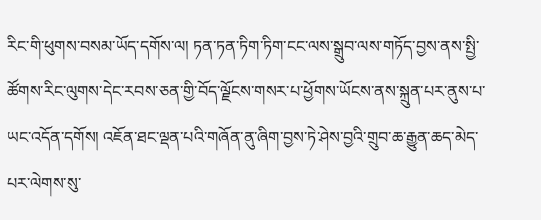རིང་གི་ཕུགས་བསམ་ཡོད་དགོས་ལ། ཏན་ཏན་ཏིག་ཏིག་ངང་ལས་སྒྲུབ་ལས་གཏོད་བྱས་ནས་སྤྱི་ཚོགས་རིང་ལུགས་དེང་རབས་ཅན་གྱི་བོད་ལྗོངས་གསར་པ་ཕྱོགས་ཡོངས་ནས་སྐྲུན་པར་ནུས་པ་ཡང་འདོན་དགོས། འཇོན་ཐང་ལྡན་པའི་གཞོན་ནུ་ཞིག་བྱས་ཏེ་ཤེས་བྱའི་གྲུབ་ཆ་རྒྱུན་ཆད་མེད་པར་ལེགས་སུ་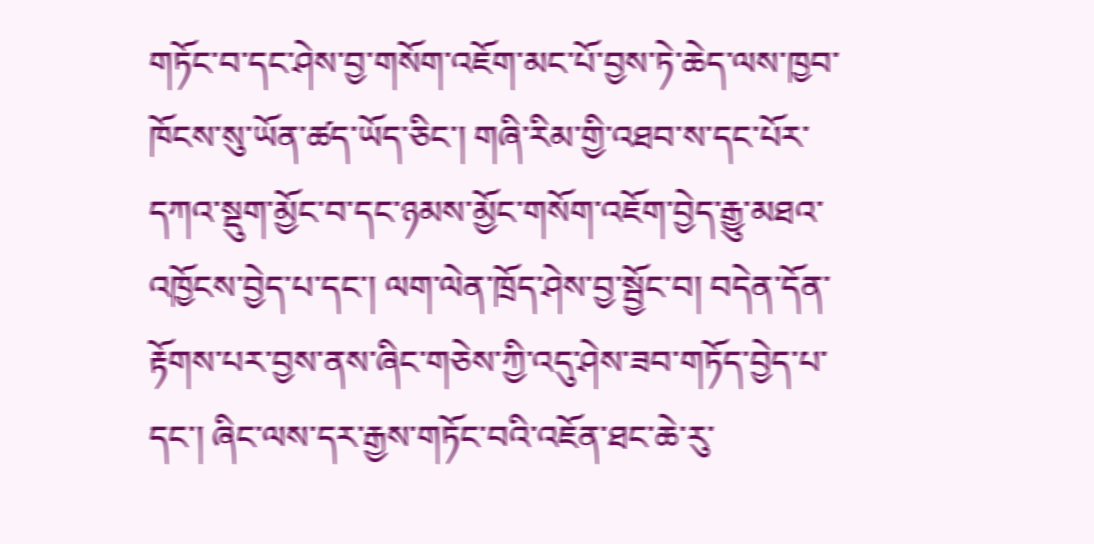གཏོང་བ་དང་ཤེས་བྱ་གསོག་འཇོག་མང་པོ་བྱས་ཏེ་ཆེད་ལས་ཁྱབ་ཁོངས་སུ་ཡོན་ཚད་ཡོད་ཅིང་། གཞི་རིམ་གྱི་འཐབ་ས་དང་པོར་དཀའ་སྡུག་མྱོང་བ་དང་ཉམས་མྱོང་གསོག་འཇོག་བྱེད་རྒྱུ་མཐའ་འཁྱོངས་བྱེད་པ་དང་། ལག་ལེན་ཁྲོད་ཤེས་བྱ་སྦྱོང་བ། བདེན་དོན་རྟོགས་པར་བྱས་ནས་ཞིང་གཅེས་ཀྱི་འདུ་ཤེས་ཟབ་གཏོད་བྱེད་པ་དང་། ཞིང་ལས་དར་རྒྱས་གཏོང་བའི་འཇོན་ཐང་ཆེ་རུ་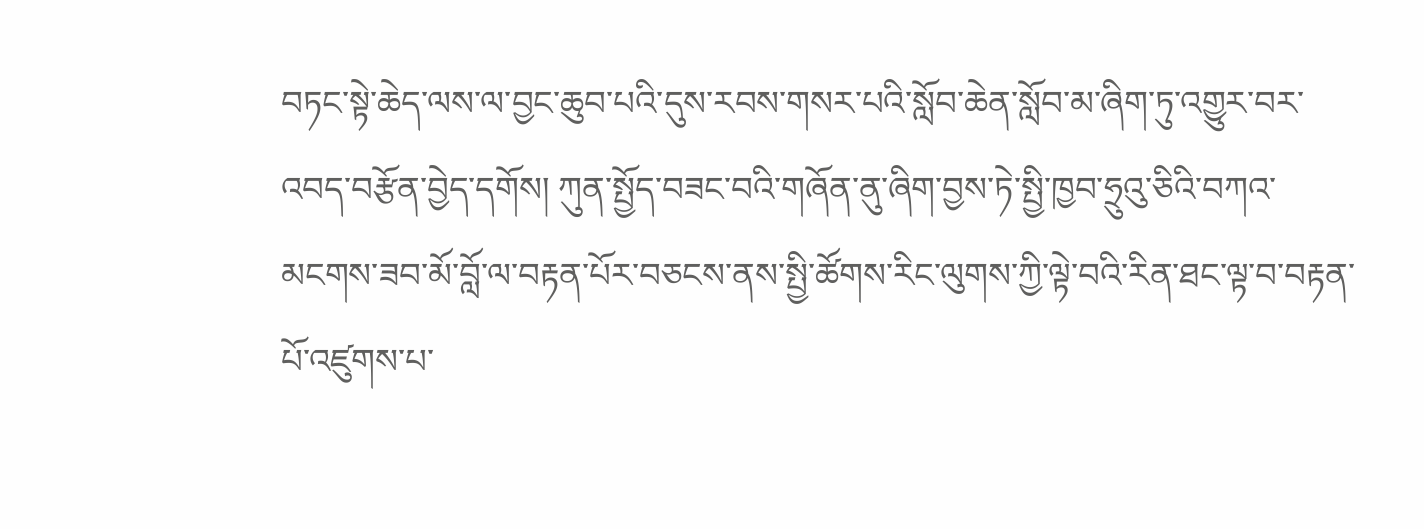བཏང་སྟེ་ཆེད་ལས་ལ་བྱང་ཆུབ་པའི་དུས་རབས་གསར་པའི་སློབ་ཆེན་སློབ་མ་ཞིག་ཏུ་འགྱུར་བར་འབད་བརྩོན་བྱེད་དགོས། ཀུན་སྤྱོད་བཟང་བའི་གཞོན་ནུ་ཞིག་བྱས་ཏེ་སྤྱི་ཁྱབ་ཧྲུའུ་ཅིའི་བཀའ་མངགས་ཟབ་མོ་བློ་ལ་བརྟན་པོར་བཅངས་ནས་སྤྱི་ཚོགས་རིང་ལུགས་ཀྱི་ལྟེ་བའི་རིན་ཐང་ལྟ་བ་བརྟན་པོ་འཛུགས་པ་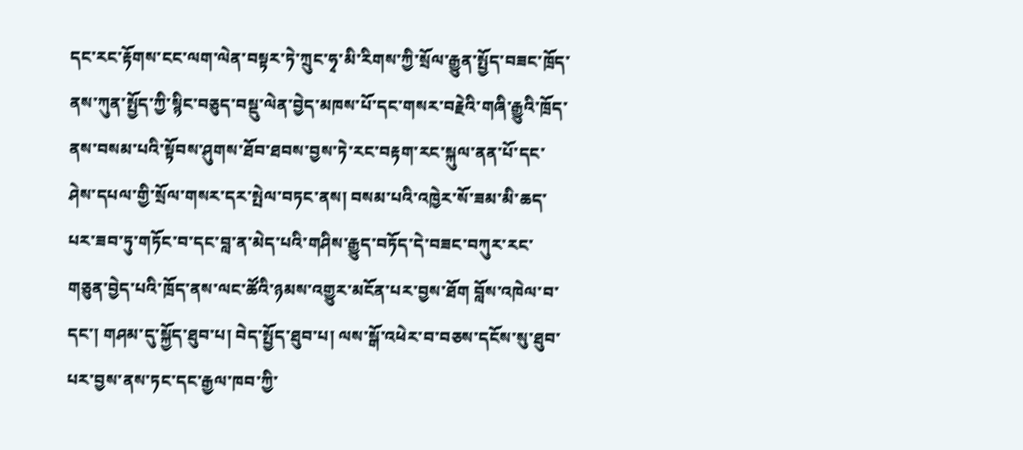དང་རང་རྟོགས་ངང་ལག་ལེན་བསྟར་ཏེ་ཀྲུང་ཧྭ་མི་རིགས་ཀྱི་སྲོལ་རྒྱུན་སྤྱོད་བཟང་ཁྲོད་ནས་ཀུན་སྤྱོད་ཀྱི་སྙིང་བཅུད་བསྡུ་ལེན་བྱེད་མཁས་པོ་དང་གསར་བརྗེའི་གཞི་རྒྱུའི་ཁྲོད་ནས་བསམ་པའི་སྟོབས་ཤུགས་ཐོབ་ཐབས་བྱས་ཏེ་རང་བརྟག་རང་སྐུལ་ནན་པོ་དང་ཤེས་དཔལ་གྱི་སྲོལ་གསར་དར་སྤེལ་བཏང་ནས། བསམ་པའི་འཁྱེར་སོ་ཟམ་མི་ཆད་པར་ཟབ་ཏུ་གཏོང་བ་དང་བླ་ན་མེད་པའི་གཤིས་རྒྱུད་བཏོད་དེ་བཟང་བཀུར་རང་གཅུན་བྱེད་པའི་ཁྲོད་ནས་ལང་ཚོའི་ཉམས་འགྱུར་མངོན་པར་བྱས་ཐོག བློས་འཁེལ་བ་དང་། གཤམ་དུ་སྐྱོད་ཐུབ་པ། བེད་སྤྱོད་ཐུབ་པ། ལས་སྒོ་འཕེར་བ་བཅས་དངོས་སུ་ཐུབ་པར་བྱས་ནས་ཏང་དང་རྒྱལ་ཁབ་ཀྱི་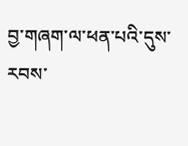བྱ་གཞག་ལ་ཕན་པའི་དུས་རབས་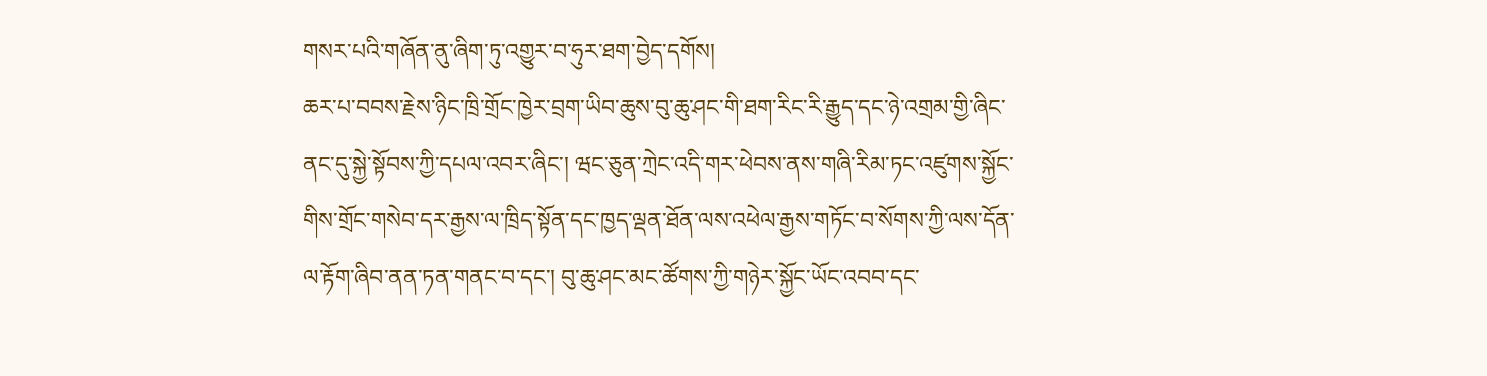གསར་པའི་གཞོན་ནུ་ཞིག་ཏུ་འགྱུར་བ་ཧུར་ཐག་བྱེད་དགོས།
ཆར་པ་བབས་རྗེས་ཉིང་ཁྲི་གྲོང་ཁྱེར་བྲག་ཡིབ་ཆུས་བུ་ཆུ་ཤང་གི་ཐག་རིང་རི་རྒྱུད་དང་ཉེ་འགྲམ་གྱི་ཞིང་ནང་དུ་སྐྱེ་སྟོབས་ཀྱི་དཔལ་འབར་ཞིང་། ཝང་ཅུན་ཀྲེང་འདི་གར་ཕེབས་ནས་གཞི་རིམ་ཏང་འཛུགས་སྐྱོང་གིས་གྲོང་གསེབ་དར་རྒྱས་ལ་ཁྲིད་སྟོན་དང་ཁྱད་ལྡན་ཐོན་ལས་འཕེལ་རྒྱས་གཏོང་བ་སོགས་ཀྱི་ལས་དོན་ལ་རྟོག་ཞིབ་ནན་ཏན་གནང་བ་དང་། བུ་ཆུ་ཤང་མང་ཚོགས་ཀྱི་གཉེར་སྐྱོང་ཡོང་འབབ་དང་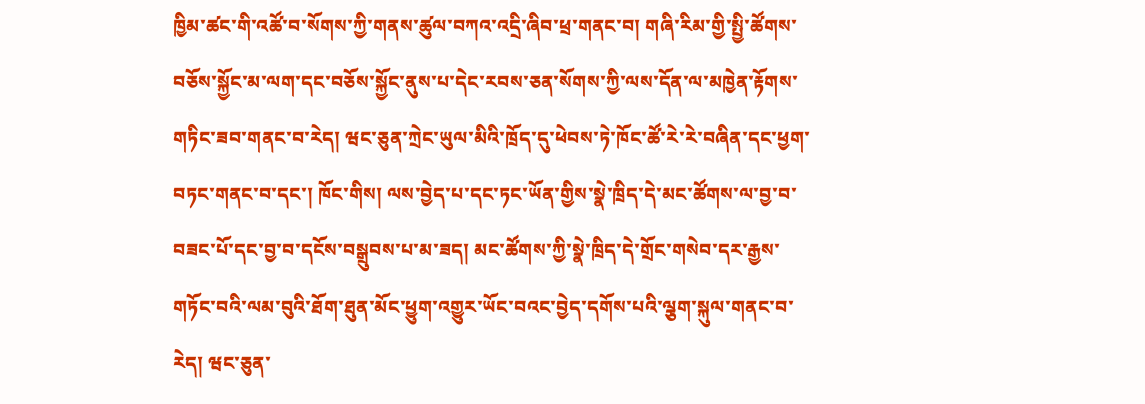ཁྱིམ་ཚང་གི་འཚོ་བ་སོགས་ཀྱི་གནས་ཚུལ་བཀའ་འདྲི་ཞིབ་ཕྲ་གནང་བ། གཞི་རིམ་གྱི་སྤྱི་ཚོགས་བཅོས་སྐྱོང་མ་ལག་དང་བཅོས་སྐྱོང་ནུས་པ་དེང་རབས་ཅན་སོགས་ཀྱི་ལས་དོན་ལ་མཁྱེན་རྟོགས་གཏིང་ཟབ་གནང་བ་རེད། ཝང་ཅུན་ཀྲེང་ཡུལ་མིའི་ཁྲོད་དུ་ཕེབས་ཏེ་ཁོང་ཚོ་རེ་རེ་བཞིན་དང་ཕྱག་བཏང་གནང་བ་དང་། ཁོང་གིས། ལས་བྱེད་པ་དང་ཏང་ཡོན་གྱིས་སྣེ་ཁྲིད་དེ་མང་ཚོགས་ལ་བྱ་བ་བཟང་པོ་དང་བྱ་བ་དངོས་བསྒྲུབས་པ་མ་ཟད། མང་ཚོགས་ཀྱི་སྣེ་ཁྲིད་དེ་གྲོང་གསེབ་དར་རྒྱས་གཏོང་བའི་ལམ་བུའི་ཐོག་ཐུན་མོང་ཕྱུག་འགྱུར་ཡོང་བའང་བྱེད་དགོས་པའི་ལྕག་སྐུལ་གནང་བ་རེད། ཝང་ཅུན་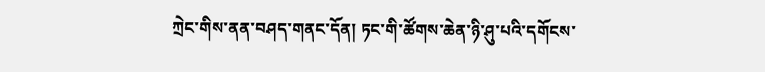ཀྲེང་གིས་ནན་བཤད་གནང་དོན། ཏང་གི་ཚོགས་ཆེན་ཉི་ཤུ་པའི་དགོངས་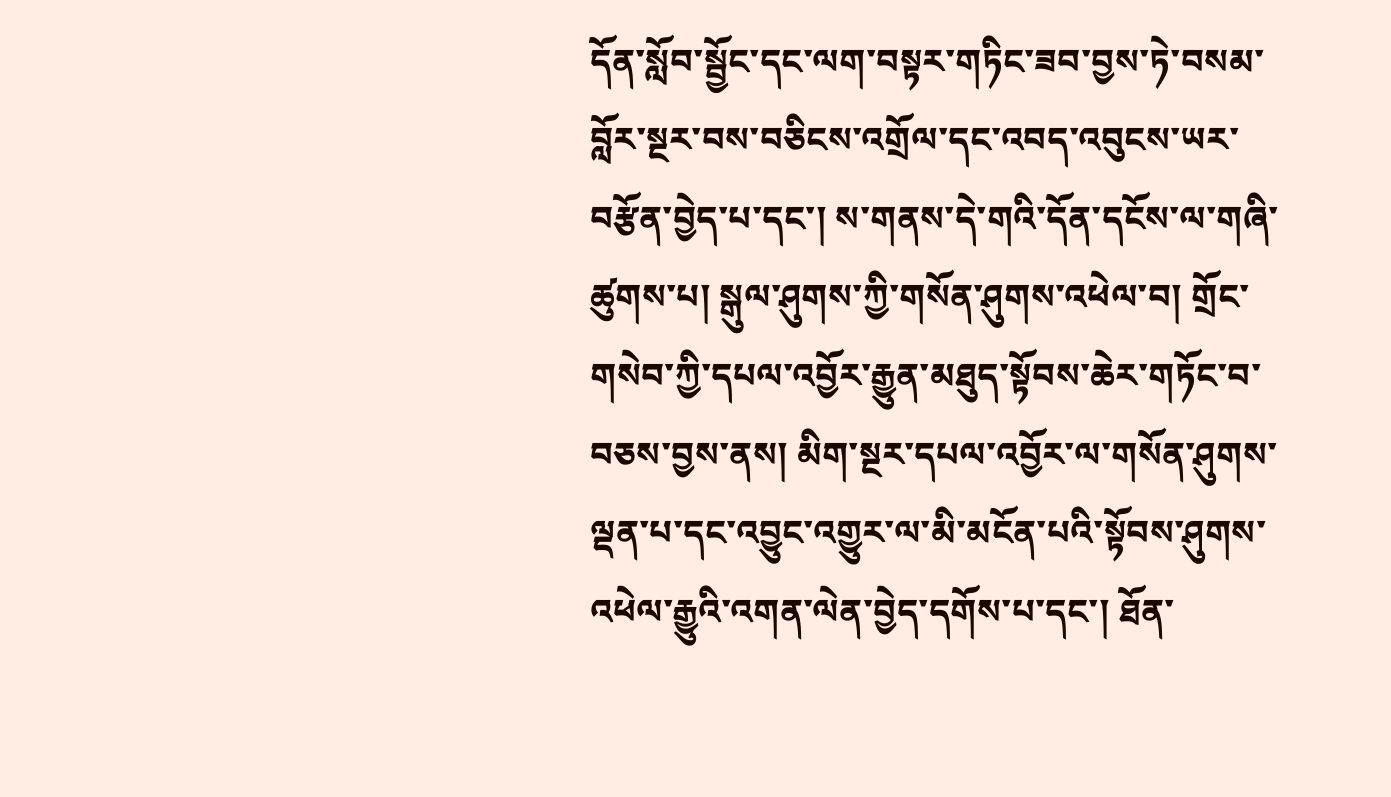དོན་སློབ་སྦྱོང་དང་ལག་བསྟར་གཏིང་ཟབ་བྱས་ཏེ་བསམ་བློར་སྔར་བས་བཅིངས་འགྲོལ་དང་འབད་འབུངས་ཡར་བརྩོན་བྱེད་པ་དང་། ས་གནས་དེ་གའི་དོན་དངོས་ལ་གཞི་ཚུགས་པ། སྒུལ་ཤུགས་ཀྱི་གསོན་ཤུགས་འཕེལ་བ། གྲོང་གསེབ་ཀྱི་དཔལ་འབྱོར་རྒྱུན་མཐུད་སྟོབས་ཆེར་གཏོང་བ་བཅས་བྱས་ནས། མིག་སྔར་དཔལ་འབྱོར་ལ་གསོན་ཤུགས་ལྡན་པ་དང་འབྱུང་འགྱུར་ལ་མི་མངོན་པའི་སྟོབས་ཤུགས་འཕེལ་རྒྱུའི་འགན་ལེན་བྱེད་དགོས་པ་དང་། ཐོན་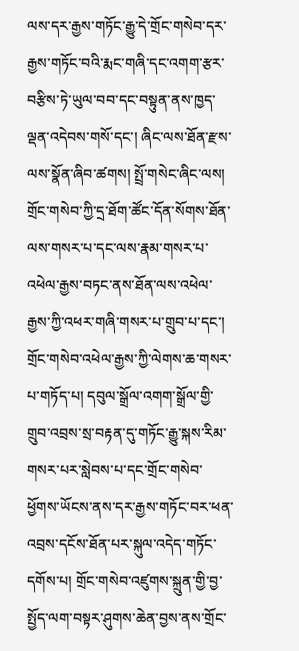ལས་དར་རྒྱས་གཏོང་རྒྱུ་དེ་གྲོང་གསེབ་དར་རྒྱས་གཏོང་བའི་རྨང་གཞི་དང་འགག་རྩར་བརྩིས་ཏེ་ཡུལ་བབ་དང་བསྟུན་ནས་ཁྱད་ལྡན་འདེབས་གསོ་དང་། ཞིང་ལས་ཐོན་རྫས་ལས་སྣོན་ཞིབ་ཚགས། སྤྲོ་གསེང་ཞིང་ལས། གྲོང་གསེབ་ཀྱི་དྲ་ཐོག་ཚོང་དོན་སོགས་ཐོན་ལས་གསར་པ་དང་ལས་རྣམ་གསར་པ་འཕེལ་རྒྱས་བཏང་ནས་ཐོན་ལས་འཕེལ་རྒྱས་ཀྱི་འཕར་གཞི་གསར་པ་གྲུབ་པ་དང་། གྲོང་གསེབ་འཕེལ་རྒྱས་ཀྱི་ལེགས་ཆ་གསར་པ་གཏོད་པ། དབུལ་སྒྲོལ་འགག་སྒྲོལ་གྱི་གྲུབ་འབྲས་སྲ་བརྟན་དུ་གཏོང་རྒྱུ་སྐས་རིམ་གསར་པར་སླེབས་པ་དང་གྲོང་གསེབ་ཕྱོགས་ཡོངས་ནས་དར་རྒྱས་གཏོང་བར་ཕན་འབྲས་དངོས་ཐོན་པར་སྐུལ་འདེད་གཏོང་དགོས་པ། གྲོང་གསེབ་འཛུགས་སྐྲུན་གྱི་བྱ་སྤྱོད་ལག་བསྟར་ཤུགས་ཆེན་བྱས་ནས་གྲོང་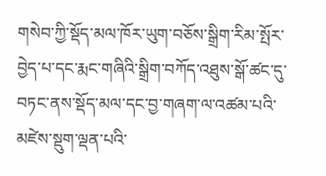གསེབ་ཀྱི་སྡོད་མལ་ཁོར་ཡུག་བཅོས་སྒྲིག་རིམ་སྤོར་བྱེད་པ་དང་རྨང་གཞིའི་སྒྲིག་བཀོད་འཐུས་སྒོ་ཚང་དུ་བཏང་ནས་སྡོད་མལ་དང་བྱ་གཞག་ལ་འཚམ་པའི་མཛེས་སྡུག་ལྡན་པའི་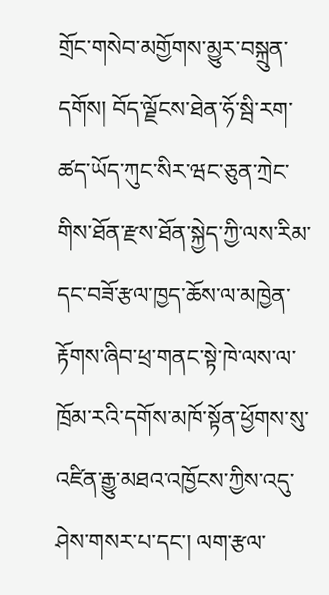གྲོང་གསེབ་མགྱོགས་མྱུར་བསྐྲུན་དགོས། བོད་ལྗོངས་ཐེན་ཧོ་སྦི་རག་ཚད་ཡོད་ཀུང་སིར་ཝང་ཅུན་ཀྲེང་གིས་ཐོན་རྫས་ཐོན་སྐྱེད་ཀྱི་ལས་རིམ་དང་བཟོ་རྩལ་ཁྱད་ཆོས་ལ་མཁྱེན་རྟོགས་ཞིབ་ཕྲ་གནང་སྟེ་ཁེ་ལས་ལ་ཁྲོམ་རའི་དགོས་མཁོ་སྟོན་ཕྱོགས་སུ་འཛིན་རྒྱུ་མཐའ་འཁྱོངས་ཀྱིས་འདུ་ཤེས་གསར་པ་དང་། ལག་རྩལ་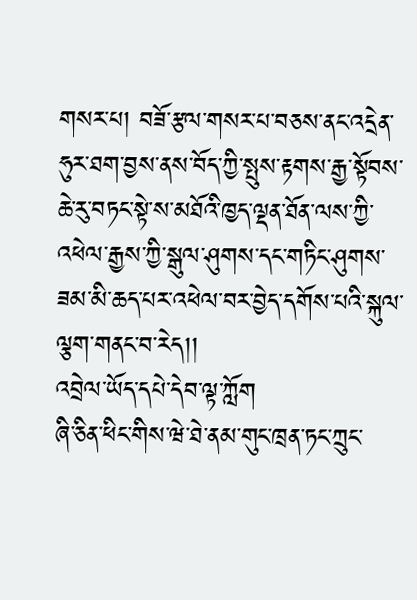གསར་པ། བཟོ་རྩལ་གསར་པ་བཅས་ནང་འདྲེན་ཧུར་ཐག་བྱས་ནས་བོད་ཀྱི་སྤུས་རྟགས་རྒྱ་སྟོབས་ཆེ་རུ་བཏང་སྟེ་ས་མཐོའི་ཁྱད་ལྡན་ཐོན་ལས་ཀྱི་འཕེལ་རྒྱས་ཀྱི་སྒུལ་ཤུགས་དང་གཏིང་ཤུགས་ཟམ་མི་ཆད་པར་འཕེལ་བར་བྱེད་དགོས་པའི་སྐུལ་ལྕག་གནང་བ་རེད།།
འབྲེལ་ཡོད་དཔེ་དེབ་ལྟ་ཀློག
ཞི་ཅིན་ཕིང་གིས་ཝེ་ཐེ་ནམ་གུང་ཁྲན་ཏང་ཀྲུང་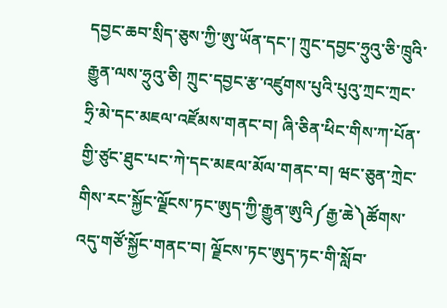དབྱང་ཆབ་སྲིད་ཅུས་ཀྱི་ཨུ་ཡོན་དང་། ཀྲུང་དབྱང་ཧྲུའུ་ཅི་ཁྲུའི་རྒྱུན་ལས་ཧྲུའུ་ཅི། ཀྲུང་དབྱང་རྩ་འཛུགས་པུའི་པུའུ་ཀྲང་ཀྲང་ཧྲི་མེ་དང་མཇལ་འཛོམས་གནང་བ། ཞི་ཅིན་ཕིང་གིས་ཀ་པོན་གྱི་ཙུང་ཐུང་པང་ཀེ་དང་མཇལ་མོལ་གནང་བ། ཝང་ཅུན་ཀྲེང་གིས་རང་སྐྱོང་ལྗོངས་ཏང་ཨུད་ཀྱི་རྒྱུན་ཨུའི༼རྒྱ་ཆེ༽ཚོགས་འདུ་གཙོ་སྐྱོང་གནང་བ། ལྗོངས་ཏང་ཨུད་ཏང་གི་སློབ་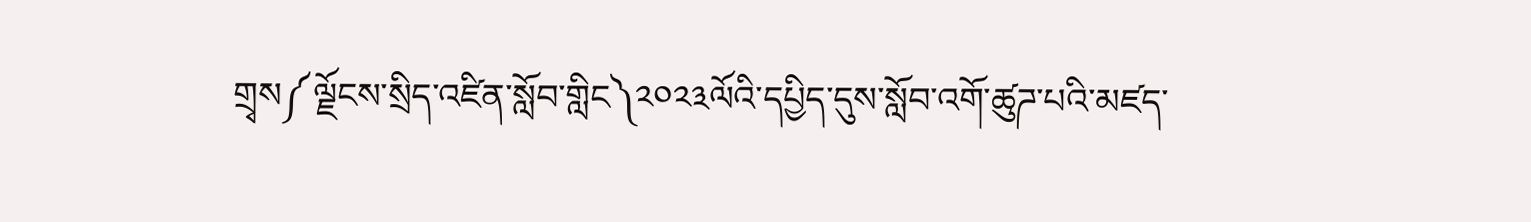གྲྭས༼ལྗོངས་སྲིད་འཛིན་སློབ་གླིང༽༢༠༢༣ལོའི་དཔྱིད་དུས་སློབ་འགོ་ཚུཌ་པའི་མཛད་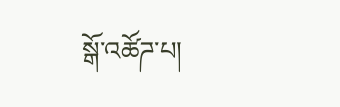སྒོ་འཚོཌ་པ།